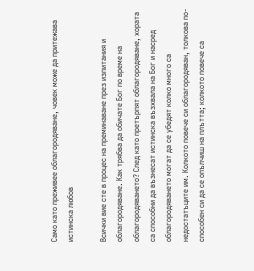Само като преживее облагородяване, човек може да притежава истинска любов

Всички вие сте в процес на преминаване през изпитания и облагородяване. Как трябва да обичате Бог по време на облагородяването? След като претърпят облагородяване, хората са способни да възнесат истинска възхвала на Бог и насред облагородяването могат да се убедят колко много са недостатъците им. Колкото повече си облагородяван, толкова по-способен си да се опълчиш на плътта; колкото повече са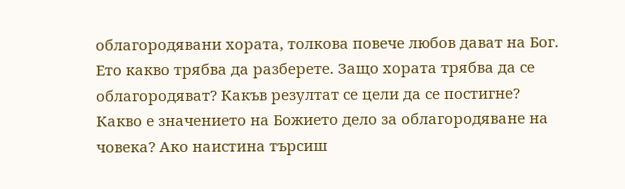облагородявани хората, толкова повече любов дават на Бог. Ето какво трябва да разберете. Защо хората трябва да се облагородяват? Какъв резултат се цели да се постигне? Какво е значението на Божието дело за облагородяване на човека? Ако наистина търсиш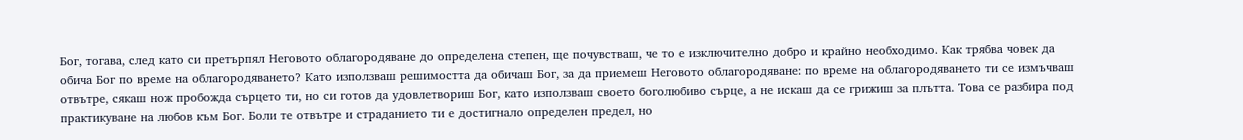Бог, тогава, след като си претърпял Неговото облагородяване до определена степен, ще почувстваш, че то е изключително добро и крайно необходимо. Как трябва човек да обича Бог по време на облагородяването? Като използваш решимостта да обичаш Бог, за да приемеш Неговото облагородяване: по време на облагородяването ти се измъчваш отвътре, сякаш нож пробожда сърцето ти, но си готов да удовлетвориш Бог, като използваш своето боголюбиво сърце, а не искаш да се грижиш за плътта. Това се разбира под практикуване на любов към Бог. Боли те отвътре и страданието ти е достигнало определен предел, но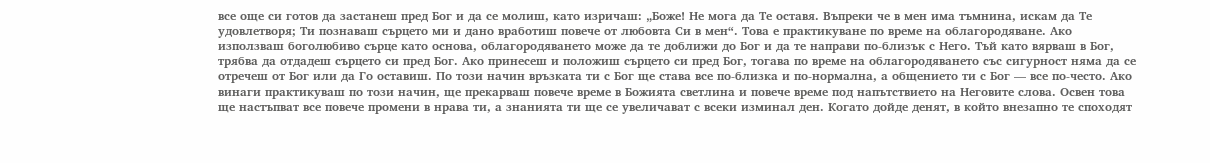все още си готов да застанеш пред Бог и да се молиш, като изричаш: „Боже! Не мога да Те оставя. Въпреки че в мен има тъмнина, искам да Те удовлетворя; Ти познаваш сърцето ми и дано вработиш повече от любовта Си в мен“. Това е практикуване по време на облагородяване. Ако използваш боголюбиво сърце като основа, облагородяването може да те доближи до Бог и да те направи по-близък с Него. Тъй като вярваш в Бог, трябва да отдадеш сърцето си пред Бог. Ако принесеш и положиш сърцето си пред Бог, тогава по време на облагородяването със сигурност няма да се отречеш от Бог или да Го оставиш. По този начин връзката ти с Бог ще става все по-близка и по-нормална, а общението ти с Бог — все по-често. Ако винаги практикуваш по този начин, ще прекарваш повече време в Божията светлина и повече време под напътствието на Неговите слова. Освен това ще настъпват все повече промени в нрава ти, а знанията ти ще се увеличават с всеки изминал ден. Когато дойде денят, в който внезапно те споходят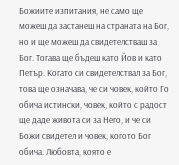Божиите изпитания, не само ще можеш да застанеш на страната на Бог, но и ще можеш да свидетелстваш за Бог. Тогава ще бъдеш като Йов и като Петър. Когато си свидетелствал за Бог, това ще означава, че си човек, който Го обича истински, човек, който с радост ще даде живота си за Него, и че си Божи свидетел и човек, когото Бог обича. Любовта, която е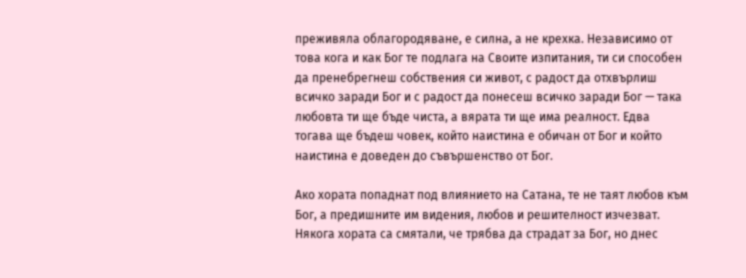преживяла облагородяване, е силна, а не крехка. Независимо от това кога и как Бог те подлага на Своите изпитания, ти си способен да пренебрегнеш собствения си живот, с радост да отхвърлиш всичко заради Бог и с радост да понесеш всичко заради Бог — така любовта ти ще бъде чиста, а вярата ти ще има реалност. Едва тогава ще бъдеш човек, който наистина е обичан от Бог и който наистина е доведен до съвършенство от Бог.

Ако хората попаднат под влиянието на Сатана, те не таят любов към Бог, а предишните им видения, любов и решителност изчезват. Някога хората са смятали, че трябва да страдат за Бог, но днес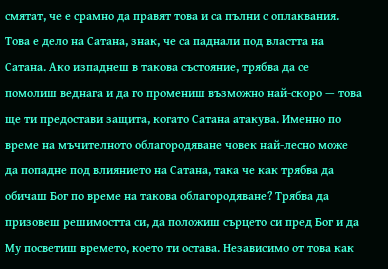смятат, че е срамно да правят това и са пълни с оплаквания. Това е дело на Сатана, знак, че са паднали под властта на Сатана. Ако изпаднеш в такова състояние, трябва да се помолиш веднага и да го промениш възможно най-скоро — това ще ти предостави защита, когато Сатана атакува. Именно по време на мъчителното облагородяване човек най-лесно може да попадне под влиянието на Сатана, така че как трябва да обичаш Бог по време на такова облагородяване? Трябва да призовеш решимостта си, да положиш сърцето си пред Бог и да Му посветиш времето, което ти остава. Независимо от това как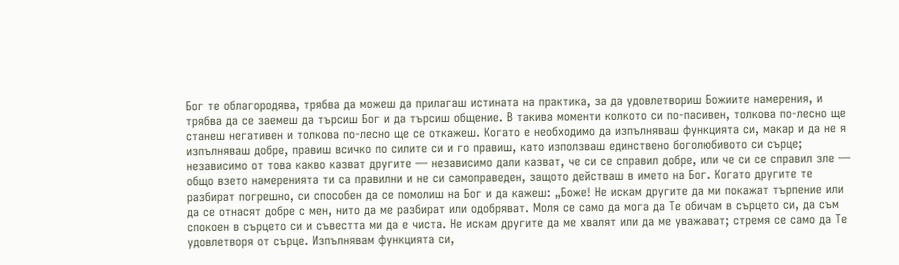Бог те облагородява, трябва да можеш да прилагаш истината на практика, за да удовлетвориш Божиите намерения, и трябва да се заемеш да търсиш Бог и да търсиш общение. В такива моменти колкото си по-пасивен, толкова по-лесно ще станеш негативен и толкова по-лесно ще се откажеш. Когато е необходимо да изпълняваш функцията си, макар и да не я изпълняваш добре, правиш всичко по силите си и го правиш, като използваш единствено боголюбивото си сърце; независимо от това какво казват другите — независимо дали казват, че си се справил добре, или че си се справил зле — общо взето намеренията ти са правилни и не си самоправеден, защото действаш в името на Бог. Когато другите те разбират погрешно, си способен да се помолиш на Бог и да кажеш: „Боже! Не искам другите да ми покажат търпение или да се отнасят добре с мен, нито да ме разбират или одобряват. Моля се само да мога да Те обичам в сърцето си, да съм спокоен в сърцето си и съвестта ми да е чиста. Не искам другите да ме хвалят или да ме уважават; стремя се само да Те удовлетворя от сърце. Изпълнявам функцията си,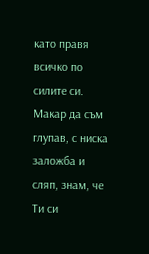като правя всичко по силите си. Макар да съм глупав, с ниска заложба и сляп, знам, че Ти си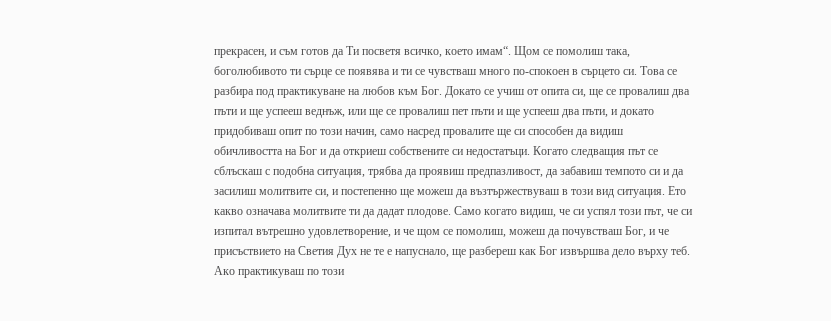прекрасен, и съм готов да Ти посветя всичко, което имам“. Щом се помолиш така, боголюбивото ти сърце се появява и ти се чувстваш много по-спокоен в сърцето си. Това се разбира под практикуване на любов към Бог. Докато се учиш от опита си, ще се провалиш два пъти и ще успееш веднъж, или ще се провалиш пет пъти и ще успееш два пъти, и докато придобиваш опит по този начин, само насред провалите ще си способен да видиш обичливостта на Бог и да откриеш собствените си недостатъци. Когато следващия път се сблъскаш с подобна ситуация, трябва да проявиш предпазливост, да забавиш темпото си и да засилиш молитвите си, и постепенно ще можеш да възтържествуваш в този вид ситуация. Ето какво означава молитвите ти да дадат плодове. Само когато видиш, че си успял този път, че си изпитал вътрешно удовлетворение, и че щом се помолиш, можеш да почувстваш Бог, и че присъствието на Светия Дух не те е напуснало, ще разбереш как Бог извършва дело върху теб. Ако практикуваш по този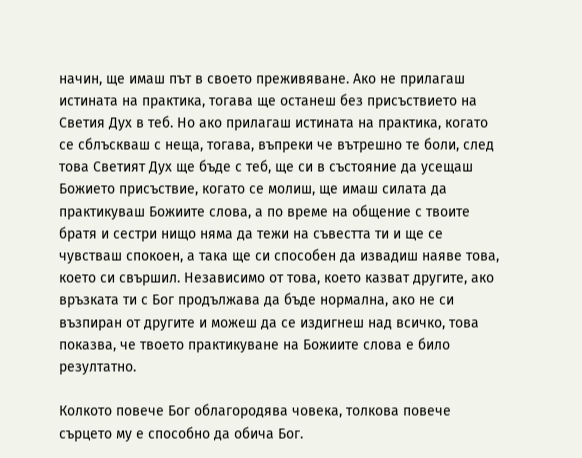начин, ще имаш път в своето преживяване. Ако не прилагаш истината на практика, тогава ще останеш без присъствието на Светия Дух в теб. Но ако прилагаш истината на практика, когато се сблъскваш с неща, тогава, въпреки че вътрешно те боли, след това Светият Дух ще бъде с теб, ще си в състояние да усещаш Божието присъствие, когато се молиш, ще имаш силата да практикуваш Божиите слова, а по време на общение с твоите братя и сестри нищо няма да тежи на съвестта ти и ще се чувстваш спокоен, а така ще си способен да извадиш наяве това, което си свършил. Независимо от това, което казват другите, ако връзката ти с Бог продължава да бъде нормална, ако не си възпиран от другите и можеш да се издигнеш над всичко, това показва, че твоето практикуване на Божиите слова е било резултатно.

Колкото повече Бог облагородява човека, толкова повече сърцето му е способно да обича Бог.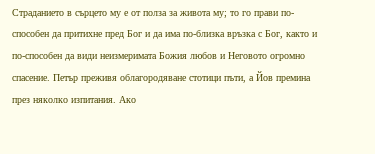Страданието в сърцето му е от полза за живота му; то го прави по-способен да притихне пред Бог и да има по-близка връзка с Бог, както и по-способен да види неизмеримата Божия любов и Неговото огромно спасение. Петър преживя облагородяване стотици пъти, а Йов премина през няколко изпитания. Ако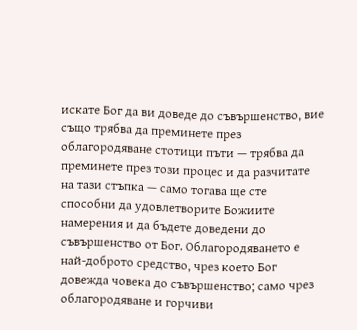искате Бог да ви доведе до съвършенство, вие също трябва да преминете през облагородяване стотици пъти — трябва да преминете през този процес и да разчитате на тази стъпка — само тогава ще сте способни да удовлетворите Божиите намерения и да бъдете доведени до съвършенство от Бог. Облагородяването е най-доброто средство, чрез което Бог довежда човека до съвършенство; само чрез облагородяване и горчиви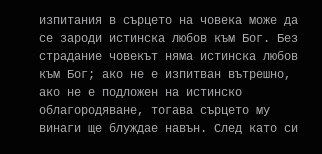изпитания в сърцето на човека може да се зароди истинска любов към Бог. Без страдание човекът няма истинска любов към Бог; ако не е изпитван вътрешно, ако не е подложен на истинско облагородяване, тогава сърцето му винаги ще блуждае навън. След като си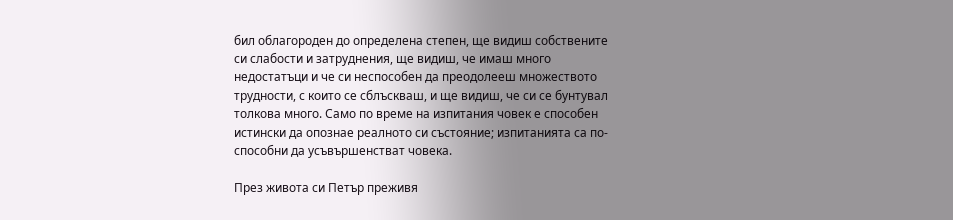бил облагороден до определена степен, ще видиш собствените си слабости и затруднения, ще видиш, че имаш много недостатъци и че си неспособен да преодолееш множеството трудности, с които се сблъскваш, и ще видиш, че си се бунтувал толкова много. Само по време на изпитания човек е способен истински да опознае реалното си състояние; изпитанията са по-способни да усъвършенстват човека.

През живота си Петър преживя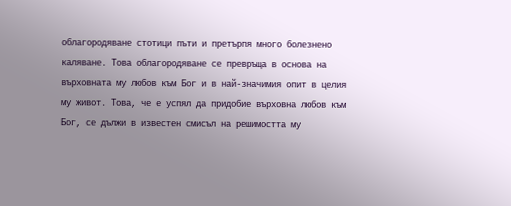облагородяване стотици пъти и претърпя много болезнено каляване. Това облагородяване се превръща в основа на върховната му любов към Бог и в най-значимия опит в целия му живот. Това, че е успял да придобие върховна любов към Бог, се дължи в известен смисъл на решимостта му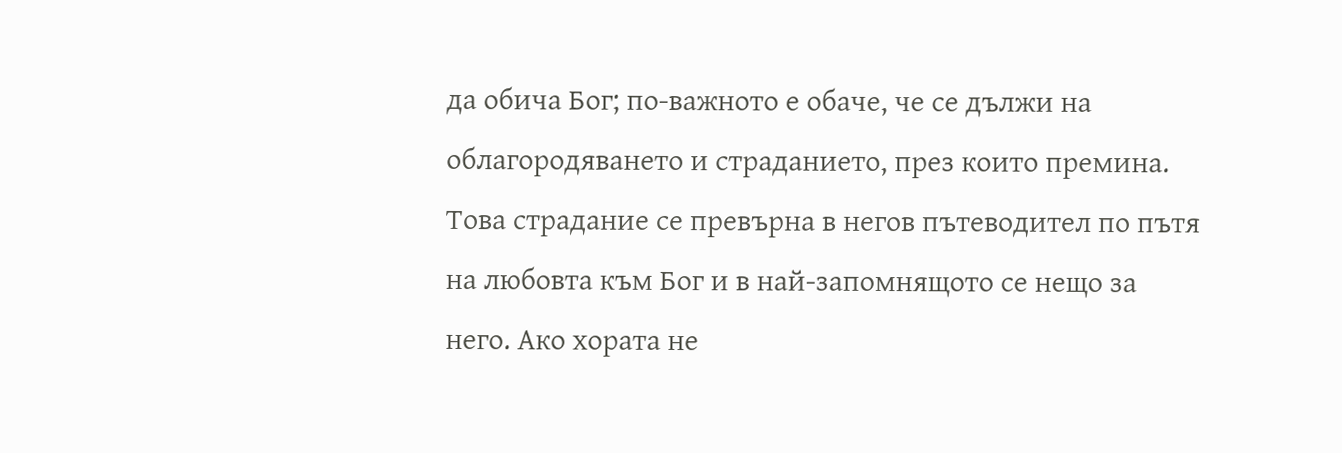да обича Бог; по-важното е обаче, че се дължи на облагородяването и страданието, през които премина. Това страдание се превърна в негов пътеводител по пътя на любовта към Бог и в най-запомнящото се нещо за него. Ако хората не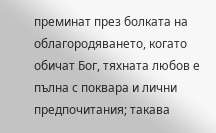преминат през болката на облагородяването, когато обичат Бог, тяхната любов е пълна с поквара и лични предпочитания; такава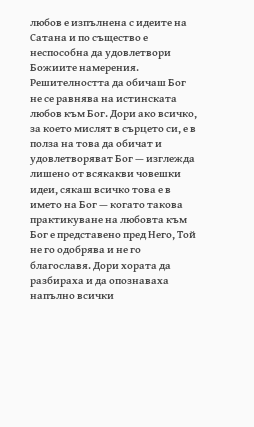любов е изпълнена с идеите на Сатана и по същество е неспособна да удовлетвори Божиите намерения. Решителността да обичаш Бог не се равнява на истинската любов към Бог. Дори ако всичко, за което мислят в сърцето си, е в полза на това да обичат и удовлетворяват Бог — изглежда лишено от всякакви човешки идеи, сякаш всичко това е в името на Бог — когато такова практикуване на любовта към Бог е представено пред Него, Той не го одобрява и не го благославя. Дори хората да разбираха и да опознаваха напълно всички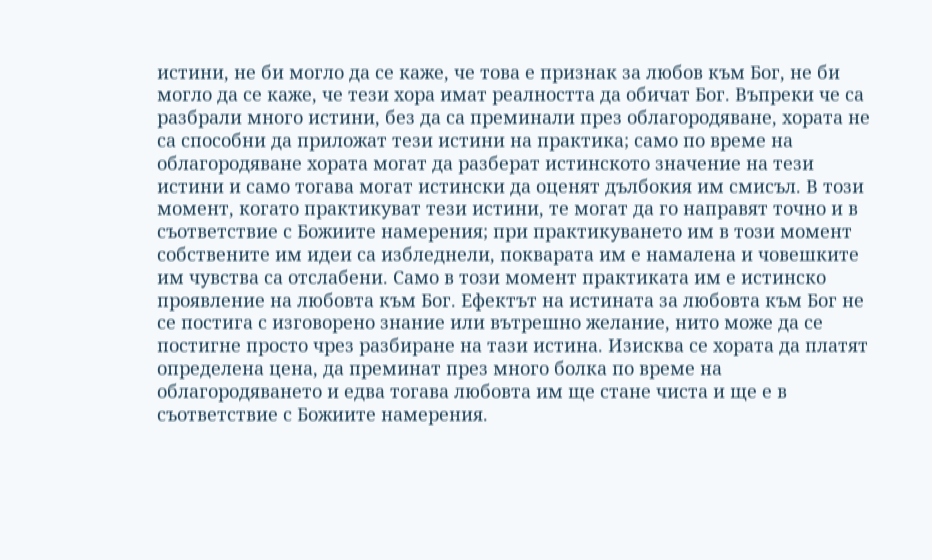истини, не би могло да се каже, че това е признак за любов към Бог, не би могло да се каже, че тези хора имат реалността да обичат Бог. Въпреки че са разбрали много истини, без да са преминали през облагородяване, хората не са способни да приложат тези истини на практика; само по време на облагородяване хората могат да разберат истинското значение на тези истини и само тогава могат истински да оценят дълбокия им смисъл. В този момент, когато практикуват тези истини, те могат да го направят точно и в съответствие с Божиите намерения; при практикуването им в този момент собствените им идеи са избледнели, покварата им е намалена и човешките им чувства са отслабени. Само в този момент практиката им е истинско проявление на любовта към Бог. Ефектът на истината за любовта към Бог не се постига с изговорено знание или вътрешно желание, нито може да се постигне просто чрез разбиране на тази истина. Изисква се хората да платят определена цена, да преминат през много болка по време на облагородяването и едва тогава любовта им ще стане чиста и ще е в съответствие с Божиите намерения.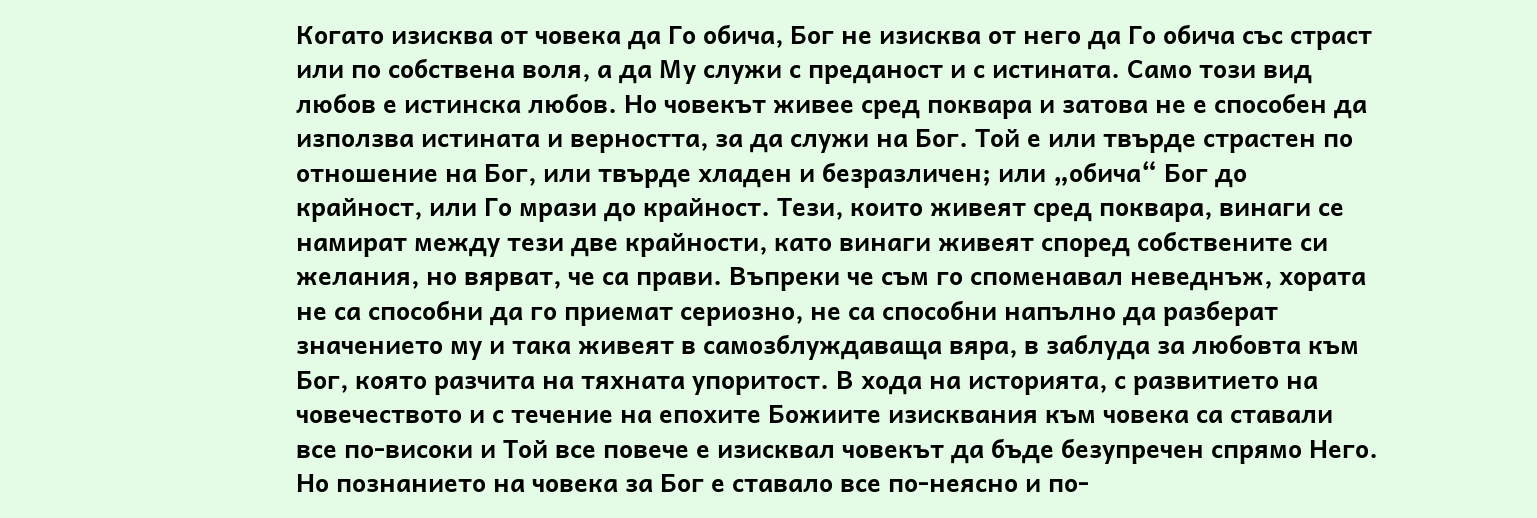Когато изисква от човека да Го обича, Бог не изисква от него да Го обича със страст или по собствена воля, а да Му служи с преданост и с истината. Само този вид любов е истинска любов. Но човекът живее сред поквара и затова не е способен да използва истината и верността, за да служи на Бог. Той е или твърде страстен по отношение на Бог, или твърде хладен и безразличен; или „обича“ Бог до крайност, или Го мрази до крайност. Тези, които живеят сред поквара, винаги се намират между тези две крайности, като винаги живеят според собствените си желания, но вярват, че са прави. Въпреки че съм го споменавал неведнъж, хората не са способни да го приемат сериозно, не са способни напълно да разберат значението му и така живеят в самозблуждаваща вяра, в заблуда за любовта към Бог, която разчита на тяхната упоритост. В хода на историята, с развитието на човечеството и с течение на епохите Божиите изисквания към човека са ставали все по-високи и Той все повече е изисквал човекът да бъде безупречен спрямо Него. Но познанието на човека за Бог е ставало все по-неясно и по-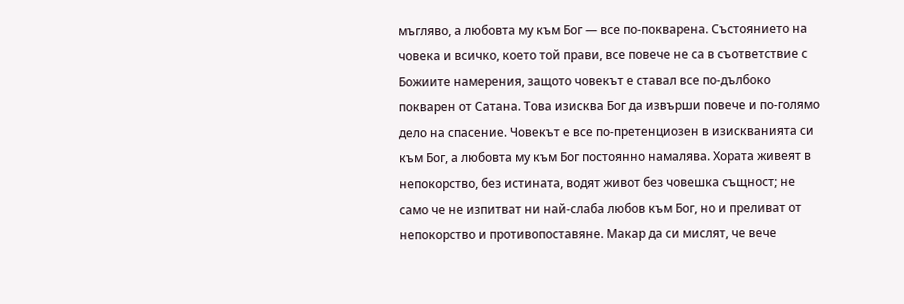мъгляво, а любовта му към Бог — все по-покварена. Състоянието на човека и всичко, което той прави, все повече не са в съответствие с Божиите намерения, защото човекът е ставал все по-дълбоко покварен от Сатана. Това изисква Бог да извърши повече и по-голямо дело на спасение. Човекът е все по-претенциозен в изискванията си към Бог, а любовта му към Бог постоянно намалява. Хората живеят в непокорство, без истината, водят живот без човешка същност; не само че не изпитват ни най-слаба любов към Бог, но и преливат от непокорство и противопоставяне. Макар да си мислят, че вече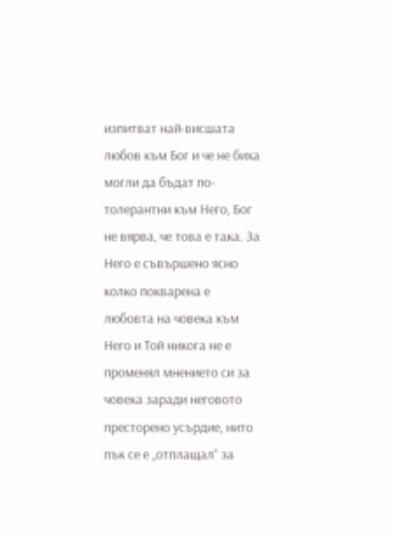изпитват най-висшата любов към Бог и че не биха могли да бъдат по-толерантни към Него, Бог не вярва, че това е така. За Него е съвършено ясно колко покварена е любовта на човека към Него и Той никога не е променял мнението си за човека заради неговото престорено усърдие, нито пък се е „отплащал“ за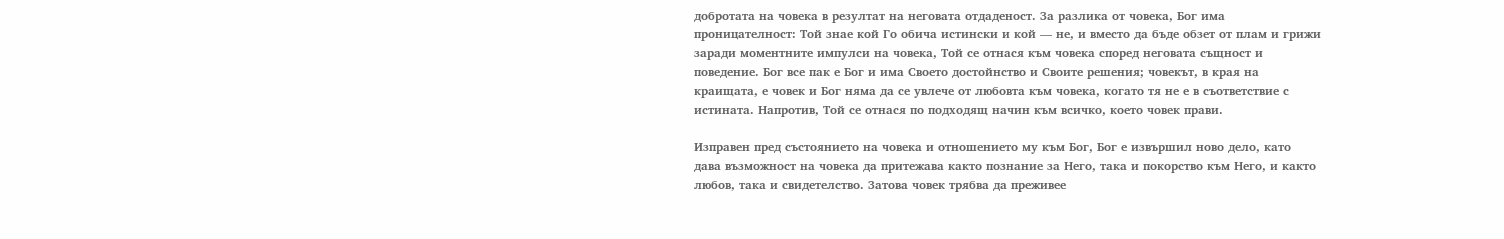добротата на човека в резултат на неговата отдаденост. За разлика от човека, Бог има проницателност: Той знае кой Го обича истински и кой — не, и вместо да бъде обзет от плам и грижи заради моментните импулси на човека, Той се отнася към човека според неговата същност и поведение. Бог все пак е Бог и има Своето достойнство и Своите решения; човекът, в края на краищата, е човек и Бог няма да се увлече от любовта към човека, когато тя не е в съответствие с истината. Напротив, Той се отнася по подходящ начин към всичко, което човек прави.

Изправен пред състоянието на човека и отношението му към Бог, Бог е извършил ново дело, като дава възможност на човека да притежава както познание за Него, така и покорство към Него, и както любов, така и свидетелство. Затова човек трябва да преживее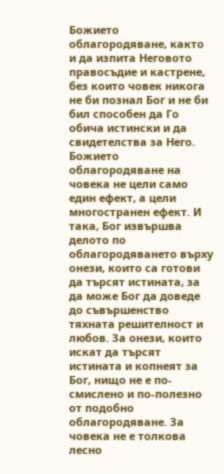Божието облагородяване, както и да изпита Неговото правосъдие и кастрене, без които човек никога не би познал Бог и не би бил способен да Го обича истински и да свидетелства за Него. Божието облагородяване на човека не цели само един ефект, а цели многостранен ефект. И така, Бог извършва делото по облагородяването върху онези, които са готови да търсят истината, за да може Бог да доведе до съвършенство тяхната решителност и любов. За онези, които искат да търсят истината и копнеят за Бог, нищо не е по-смислено и по-полезно от подобно облагородяване. За човека не е толкова лесно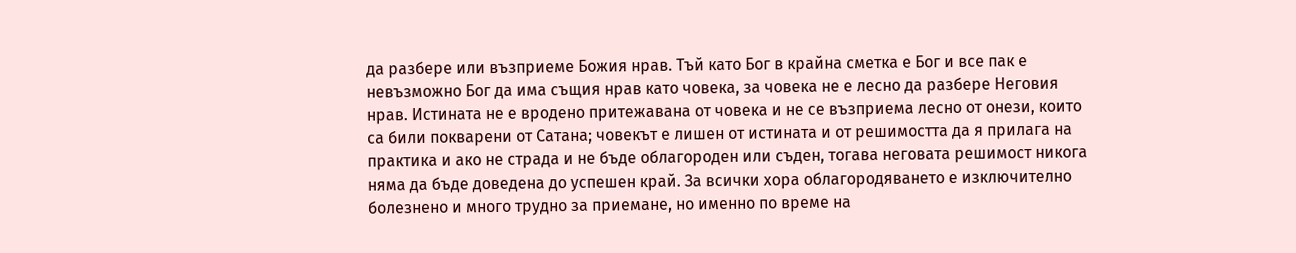да разбере или възприеме Божия нрав. Тъй като Бог в крайна сметка е Бог и все пак е невъзможно Бог да има същия нрав като човека, за човека не е лесно да разбере Неговия нрав. Истината не е вродено притежавана от човека и не се възприема лесно от онези, които са били покварени от Сатана; човекът е лишен от истината и от решимостта да я прилага на практика и ако не страда и не бъде облагороден или съден, тогава неговата решимост никога няма да бъде доведена до успешен край. За всички хора облагородяването е изключително болезнено и много трудно за приемане, но именно по време на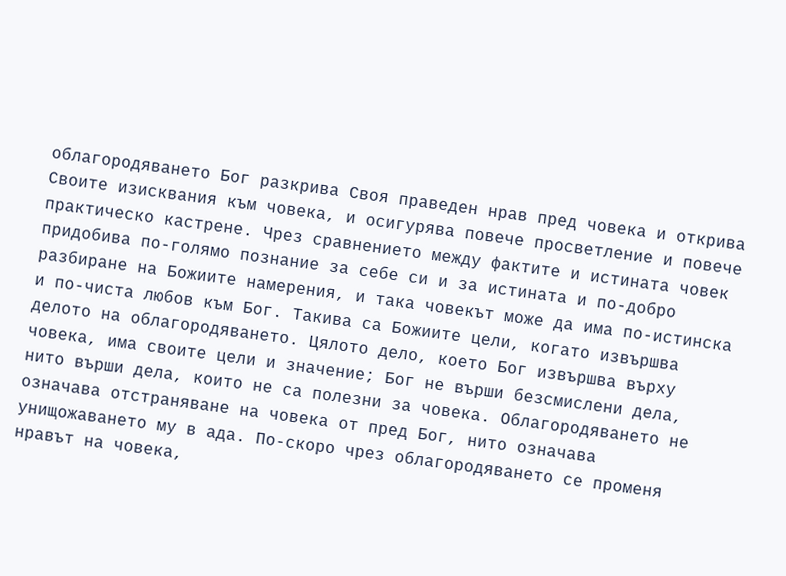облагородяването Бог разкрива Своя праведен нрав пред човека и открива Своите изисквания към човека, и осигурява повече просветление и повече практическо кастрене. Чрез сравнението между фактите и истината човек придобива по-голямо познание за себе си и за истината и по-добро разбиране на Божиите намерения, и така човекът може да има по-истинска и по-чиста любов към Бог. Такива са Божиите цели, когато извършва делото на облагородяването. Цялото дело, което Бог извършва върху човека, има своите цели и значение; Бог не върши безсмислени дела, нито върши дела, които не са полезни за човека. Облагородяването не означава отстраняване на човека от пред Бог, нито означава унищожаването му в ада. По-скоро чрез облагородяването се променя нравът на човека,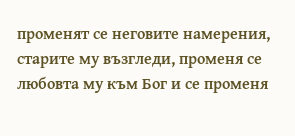променят се неговите намерения, старите му възгледи, променя се любовта му към Бог и се променя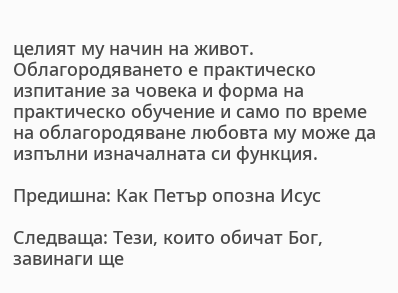целият му начин на живот. Облагородяването е практическо изпитание за човека и форма на практическо обучение и само по време на облагородяване любовта му може да изпълни изначалната си функция.

Предишна: Как Петър опозна Исус

Следваща: Тези, които обичат Бог, завинаги ще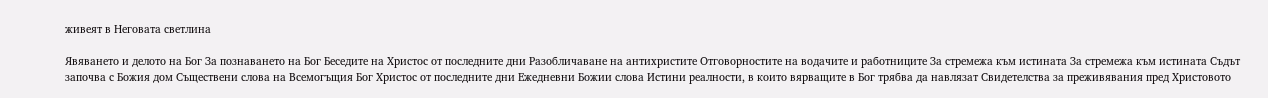живеят в Неговата светлина

Явяването и делото на Бог За познаването на Бог Беседите на Христос от последните дни Разобличаване на антихристите Отговорностите на водачите и работниците За стремежа към истината За стремежа към истината Съдът започва с Божия дом Съществени слова на Всемогъщия Бог Христос от последните дни Ежедневни Божии слова Истини реалности, в които вярващите в Бог трябва да навлязат Свидетелства за преживявания пред Христовото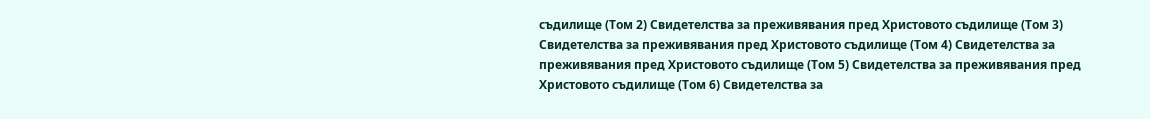съдилище (Том 2) Свидетелства за преживявания пред Христовото съдилище (Том 3) Свидетелства за преживявания пред Христовото съдилище (Том 4) Свидетелства за преживявания пред Христовото съдилище (Том 5) Свидетелства за преживявания пред Христовото съдилище (Том 6) Свидетелства за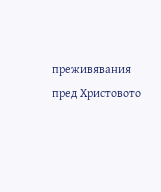преживявания пред Христовото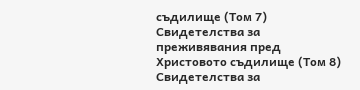съдилище (Том 7) Свидетелства за преживявания пред Христовото съдилище (Том 8) Свидетелства за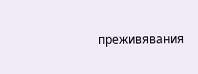преживявания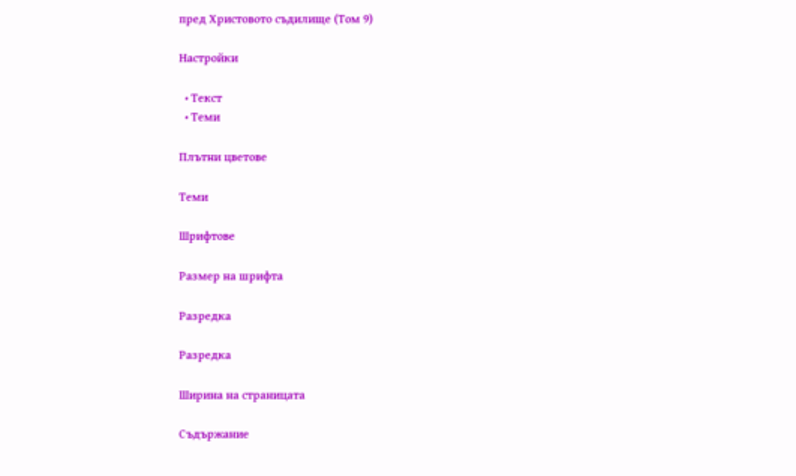пред Христовото съдилище (Том 9)

Настройки

  • Текст
  • Теми

Плътни цветове

Теми

Шрифтове

Размер на шрифта

Разредка

Разредка

Ширина на страницата

Съдържание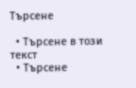Търсене

  • Търсене в този текст
  • Търсене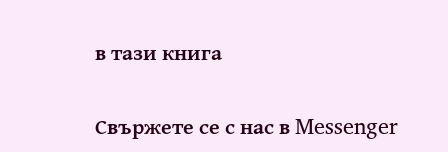в тази книга

Свържете се с нас в Messenger